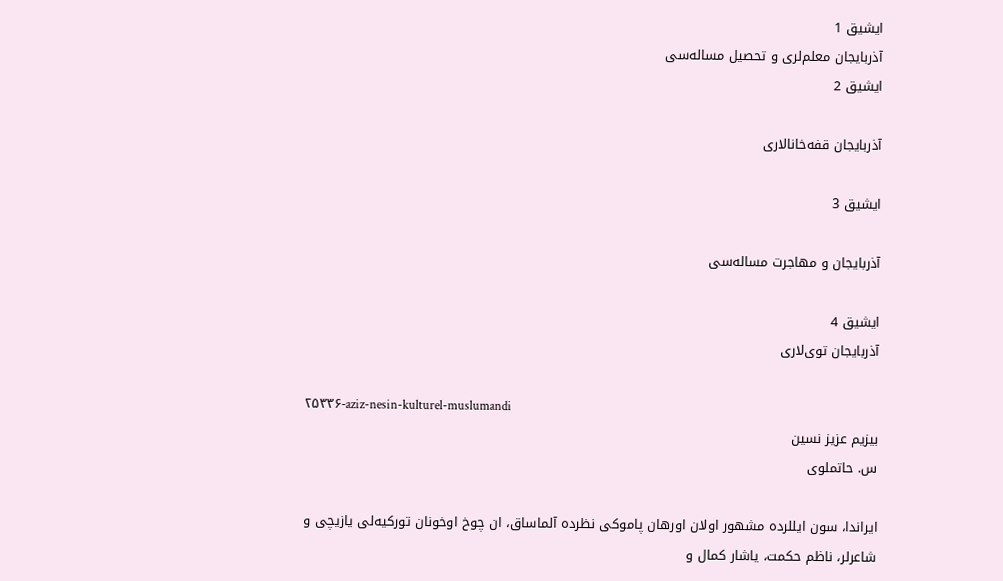ایشیق 1
آذربایجان معلم‌لری و تحصیل مساله‌سی
ایشیق 2

آذربایجان قفه‌خانالاری

ایشیق 3

آذربایجان و مهاجرت مساله‌سی

ایشیق 4
آذربایجان توی‌لاری

۲۵۳۳۶-aziz-nesin-kulturel-muslumandi
بیزیم عزیز نسین
س. حاتملوی

ایراندا، سون ایللرده مشهور اولان اورهان پاموکی نظرده آلماساق، ان چوخ اوخونان تورکیه‌لی یازیچی و شاعرلر، ناظم حکمت، یاشار کمال و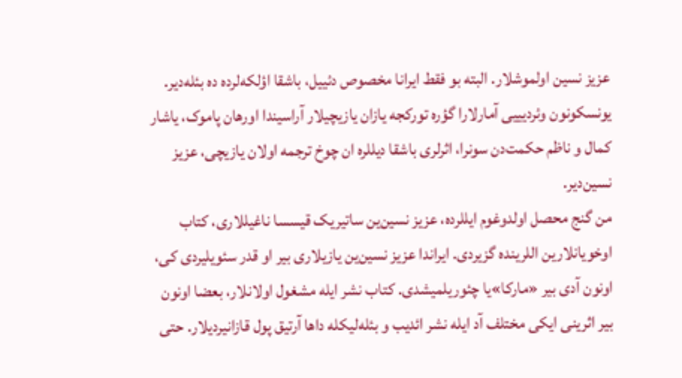عزیز نسین اولموشلار. البته بو فقط ایرانا مخصوص دئییل، باشقا اؤلکه‌لرده ده بئله‌دیر. یونسکونون وئردیییی آمارلارا گؤره تورکجه یازان یازیچیلار آراسیندا اورهان پاموک، یاشار کمال و ناظم حکمت‌دن سونرا، اثرلری باشقا دیللره ان چوخ ترجمه اولان یازیچی، عزیز نسین‌دیر.
من گنج محصل اولدوغوم ایللرده، عزیز نسین‌ین ساتیریک قیسسا ناغیللاری، کتاب اوخویانلارین اللرینده گزیردی. ایراندا عزیز نسین‌ین یازیلاری بیر او قدر سئویلیردی کی، اونون آدی بیر «مارکا»یا چئوریلمیشدی. کتاب نشر ایله مشغول اولانلار، بعضا اونون بیر اثرینی ایکی مختلف آد ایله نشر ائدیب و بئله‌لیکله داها آرتیق پول قازانیردیلار. حتی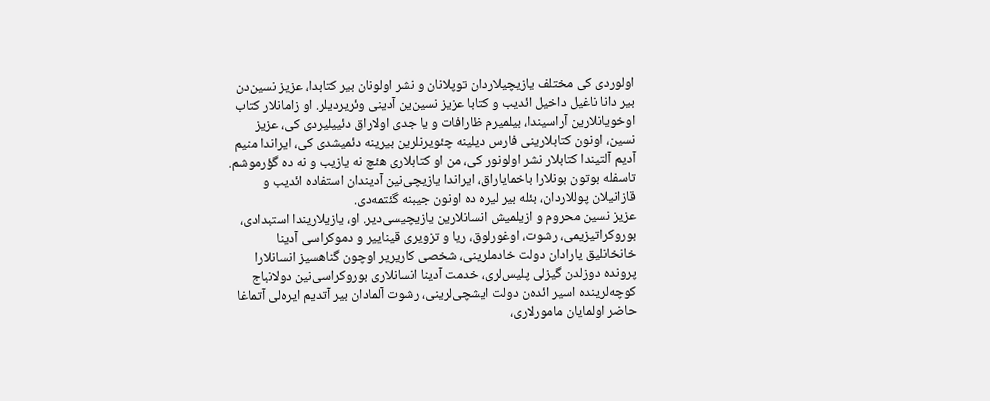اولوردی کی مختلف یازیچیلاردان توپلانان و نشر اولونان بیر کتابدا، عزیز نسین‌دن بیر دانا ناغیل داخیل ائدیب و کتابا عزیز نسین‌ین آدینی وئریردیلر. او زامانلار کتاب اوخویانلارین آراسیندا، بیلمیرم ظارافات و یا جدی اولاراق دئییلیردی کی، عزیز نسین، اونون کتابلارینی فارس دیلینه چئویرنلرین بیرینه دئمیشدی کی، ایراندا منیم آدیم آلتیندا کتابلار نشر اولونور کی، من او کتابلاری هئچ نه یازیب و نه ده گؤرموشم. تاسفله بوتون بونلارا باخمایاراق، ایراندا یازیچی‌نین آدیندان استفاده ائدیب و قازانیلان پوللاردان، بئله بیر لیره ده اونون جیبنه گئتمه‌دی.
عزیز نسین محروم و ازیلمیش انسانلارین یازیچیسی‌دیر. او، یازیلاریندا استبدادی، بوروکراتیزیمی، رشوت، اوغورلوق، ریا و تزویری قیناییر و دموکراسی آدینا خانخانلیق یارادان دولت خادملرینی، شخصی کاریریر اوچون گناهسیز انسانلارا پرونده دوزلدن گیزلی پلیس‌لری، خدمت آدینا انسانلاری بوروکراسی‌نین دولانباج کوچه‌لرینده اسیر ائده‌ن دولت ایشچی‌لرینی، رشوت آلمادان بیر آتدیم ایره‌لی آتماغا حاضر اولمایان مامورلاری،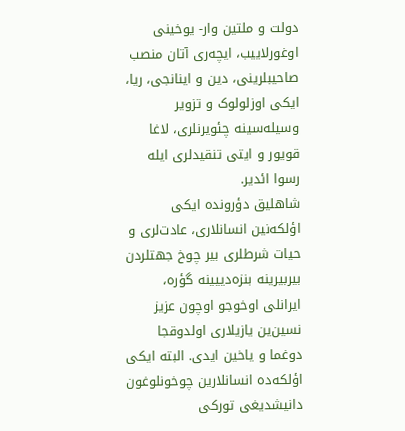دولت و ملتین وار- یوخینی اوغورلاییب، ایچه‌ری آتان منصب صاحیبلرینی، دین و اینانجی، ریا، ایکی اوزلولوک و تزویر وسیله‌سینه چئویرنلری، لاغا قویور و ایتی تنقیدلری ایله رسوا ائدیر.
شاهلیق دؤرونده ایکی اؤلکه‌نین انسانلاری، عادت‌لری و حیات شرطلری بیر چوخ جهتلردن بیربیرینه بنزه‌دییینه گؤره، ایرانلی اوخوجو اوچون عزیز نسین‌ین یازیلاری اولدوقجا دوغما و یاخین ایدی. البته ایکی اؤلکه‌ده انسانلارین چوخونلوغون دانیشدیغی تورکی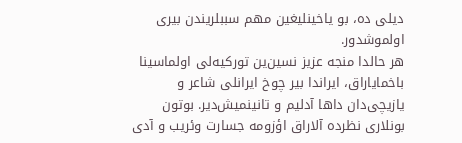دیلی ده، بو یاخینلیغین مهم سببلریندن بیری اولموشدور.
هر حالدا منجه عزیز نسین‌ین تورکیه‌لی اولماسینا باخمایاراق، ایراندا بیر چوخ ایرانلی شاعر و یازیچی‌دان داها آدلیم و تانینمیش‌دیر. بوتون بونلاری نظرده آلاراق اؤزومه جسارت وئریب و آدی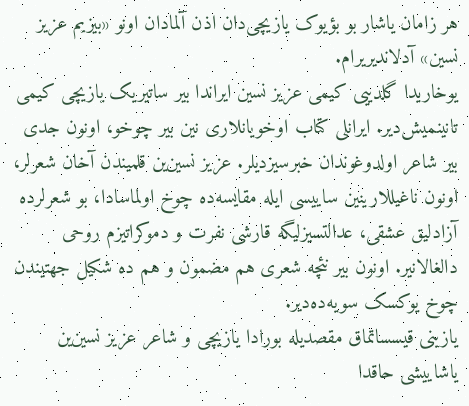هر زامان یاشار بو بؤیوک یازیچی‌دان اذن آلمادان اونو «بیزیم عزیز نسین» آدلاندیریرام.
یوخاریدا گلدییی کیمی عزیز نسین ایراندا بیر ساتیریک یازیچی کیمی تانینمیش‌دیر. ایرانلی کتاب اوخویانلاری نین بیر چوخو، اونون جدی بیر شاعر اولدوغوندان خبرسیزدیلر. عزیز نسین‌ین قلمیندن آخان شعرلر، اونون ناغیللارینین ساییسی ایله مقایسه‌ده چوخ اولماسادا، بو شعرلرده آزادلیق عشقی، عدالتسیزلیگه قارشی نفرت و دموکراتیزم روحی دالغالانیر. اونون بیر نئچه شعری هم مضمون و هم ده شکیل جهتیندن چوخ یوکسک سویه‌ده‌دیر.
یازینی قیسساتماق مقصدیله بورادا یازیچی و شاعر عزیز نسین‌ین یاشاییشی حاقدا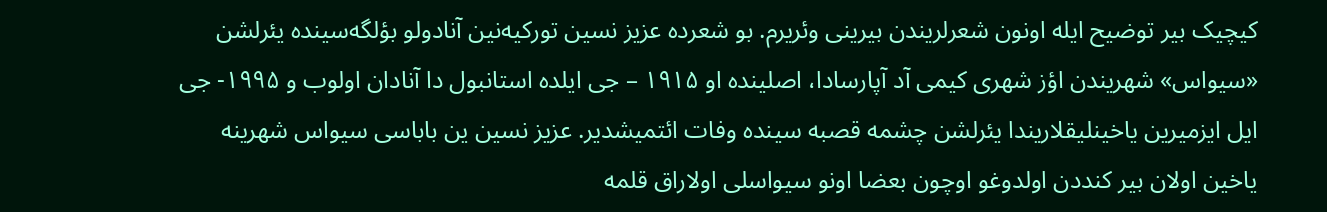کیچیک بیر توضیح ایله اونون شعرلریندن بیرینی وئریرم. بو شعرده عزیز نسین تورکیه‌نین آنادولو بؤلگه‌سینده یئرلشن «سیواس» شهریندن اؤز شهری کیمی آد آپارسادا، اصلینده او ۱۹۱۵ – جی ایلده استانبول دا آنادان اولوب و ۱۹۹۵- جی ایل ایزمیرین یاخینلیقلاریندا یئرلشن چشمه قصبه سینده وفات ائتمیشدیر. عزیز نسین ین باباسی سیواس شهرینه یاخین اولان بیر کند‌دن اولدوغو اوچون بعضا اونو سیواسلی اولاراق قلمه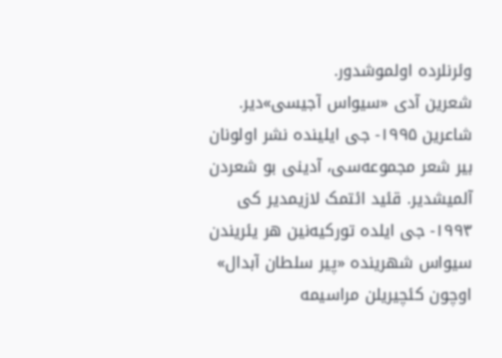وئرنلرده اولموشدور.
شعرین آدی «سیواس آجیسی»دیر. شاعرین ۱۹۹۵- جی ایلینده نشر اولونان بیر شعر مجموعه‌سی، آدینی بو شعردن آلمیشدیر. قئید ائتمک لازیمدیر کی ۱۹۹۳- جی ایلده تورکیه‌نین هر یئریندن سیواس شهرینده «پیر سلطان آبدال» اوچون کئچیریلن مراسیمه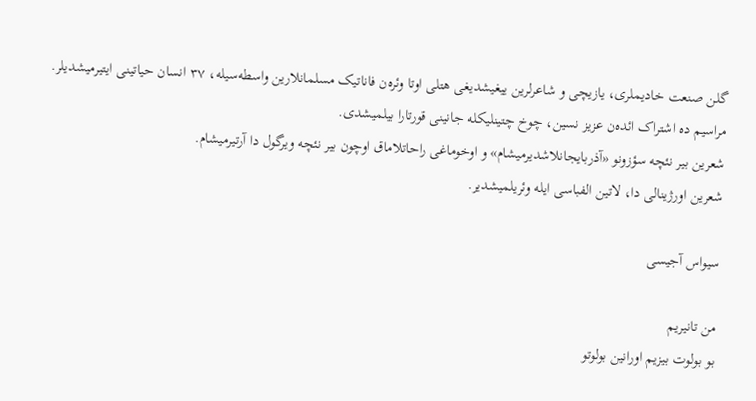گلن صنعت خادیملری، یازیچی و شاعرلرین ییغیشدیغی هتلی اوتا وئره‌ن فاناتیک مسلمانلارین واسطه‌سیله، ۳۷ انسان حیاتینی ایتیرمیشدیلر. مراسیم ده اشتراک ائده‌ن عزیز نسین، چوخ چتینلیکله جانینی قورتارا بیلمیشدی.
شعرین بیر نئچه سؤزونو «آذربایجانلاشدیرمیشام» و اوخوماغی راحاتلاماق اوچون بیر نئچه ویرگول دا آرتیرمیشام.
شعرین اورژینالی دا، لاتین الفباسی ایله وئریلمیشدیر.

سیواس آجیسی

من تانیریم
بو بولوت بیزیم اورانین بولوتو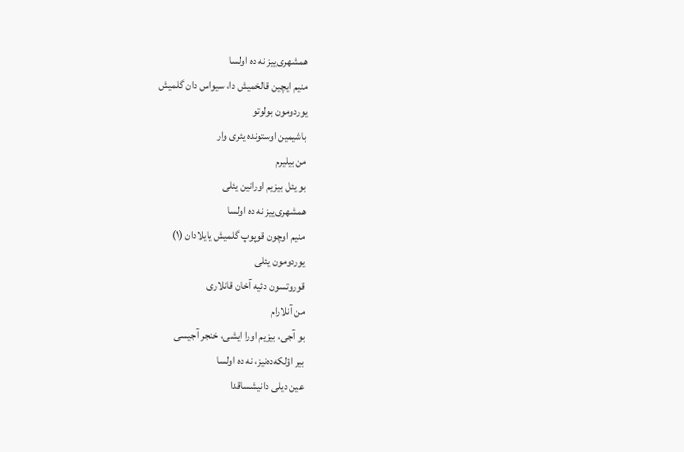همشهری‌ییز نه ده اولسا
منیم ایچین قالخمیش دا، سیواس دان گلمیش
یوردومون بولوتو
باشیمین اوستونده یئری وار
من بیلیرم
بو یئل بیزیم اورانین یئلی
همشهری‌ییز نه ده اولسا
منیم اوچون قوپوپ گلمیش یایلادان (۱)
یوردومون یئلی
قوروتسون دئیه آخان قانلاری
من آنلارام
بو آجی، بیزیم اورا ایشی، خنجر آجیسی
بیر اؤلکه‌ده‌نیز، نه ده اولسا
عین دیلی دانیشساقدا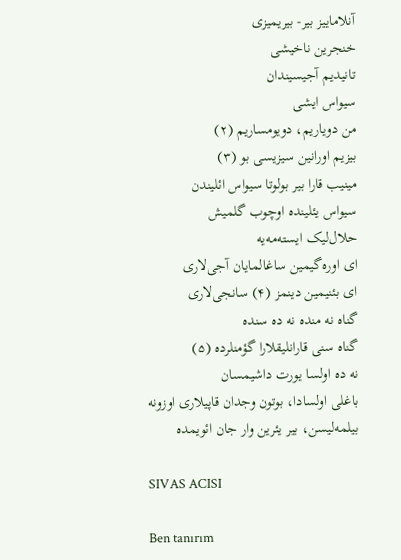آنلاماییز بیر- بیریمیزی
خنجرین ناخیشی
تانیدیم آجیسیندان
سیواس ایشی
من دویاریم، دویومساریم (۲)
بیزیم اورانین سیزیسی بو (۳)
مینیب قارا بیر بولوتا سیواس ائلیندن
سیواس یئلینده اوچوب گلمیش
حلال‌لیک ایسته‌مه‌یه
ای اوره‌گیمین ساغالمایان آجی‌لاری
ای بئنیمین دینمز (۴) سانجی‌لاری
گناه نه منده نه ده سنده
گناه سنی قارانلیقلارا گؤمنلرده (۵)
نه ده اولسا یورت داشیمسان
باغلی اولسادا، بوتون وجدان قاپیلاری اوزونه
بیلمه‌لیسن، بیر یئرین وار جان ائویمده

SIVAS ACISI

Ben tanırım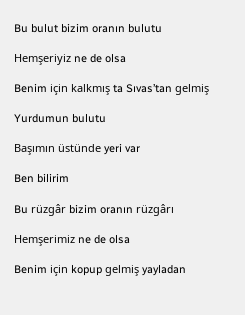Bu bulut bizim oranın bulutu

Hemşeriyiz ne de olsa

Benim için kalkmış ta Sıvas’tan gelmiş

Yurdumun bulutu

Başımın üstünde yeri var

Ben bilirim

Bu rüzgâr bizim oranın rüzgârı

Hemşerimiz ne de olsa

Benim için kopup gelmiş yayladan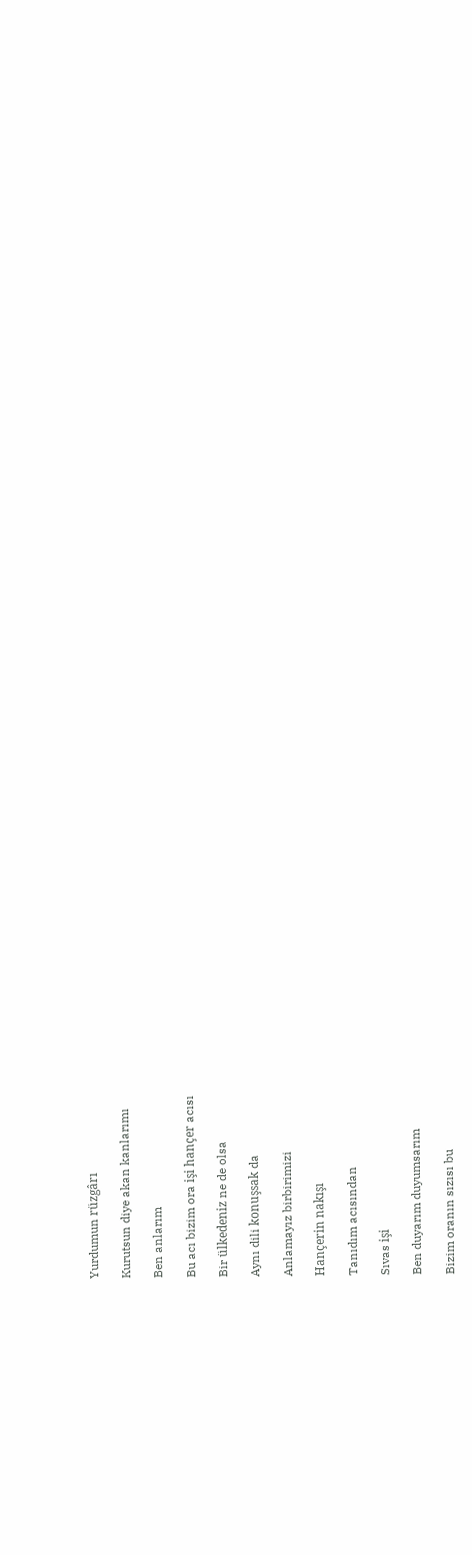Yurdumun rüzgârı

Kurutsun diye akan kanlarımı

Ben anlarım

Bu acı bizim ora işi hançer acısı

Bir ülkedeniz ne de olsa

Aynı dili konuşsak da

Anlamayız birbirimizi

Hançerin nakışı

Tanıdım acısından

Sıvas işi

Ben duyarım duyumsarım

Bizim oranın sızısı bu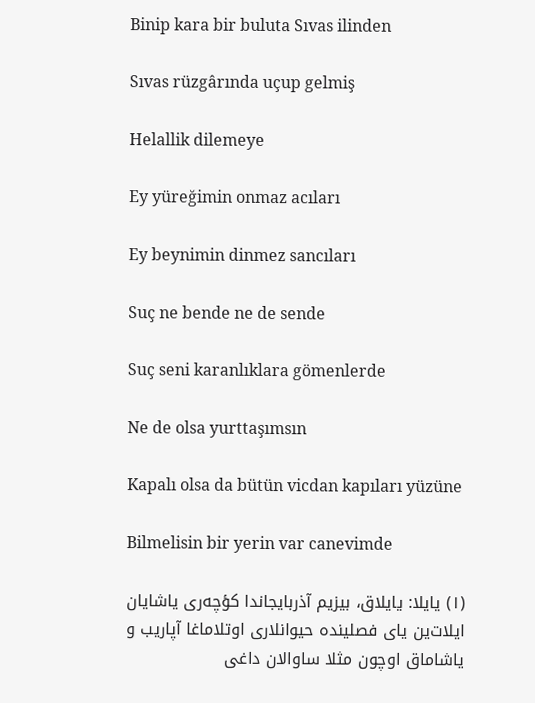Binip kara bir buluta Sıvas ilinden

Sıvas rüzgârında uçup gelmiş

Helallik dilemeye

Ey yüreğimin onmaz acıları

Ey beynimin dinmez sancıları

Suç ne bende ne de sende

Suç seni karanlıklara gömenlerde

Ne de olsa yurttaşımsın

Kapalı olsa da bütün vicdan kapıları yüzüne

Bilmelisin bir yerin var canevimde

(۱) یایلا: یایلاق، بیزیم آذربایجاندا کؤچه‌ری یاشایان ایلات‌ین یای فصلینده حیوانلاری اوتلاماغا آپاریب و یاشاماق اوچون مثلا ساوالان داغی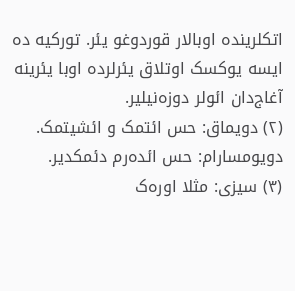اتکلرینده اوبالار قوردوغو یئر. تورکیه ده ایسه یوکسک اوتلاق یئرلرده اوبا یئرینه آغاج‌دان ائولر دوزه‌نیلیر.
(۲) دویماق: حس ائتمک و ائشیتمک. دویومسارام: حس ائده‌رم دئمکدیر.
(۳) سیزی: مثلا اوره‌ک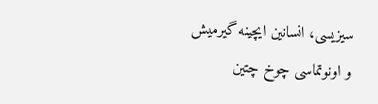سیزیسی، انسانین ایچینه گیرمیش و اونوتماسی چوخ چتین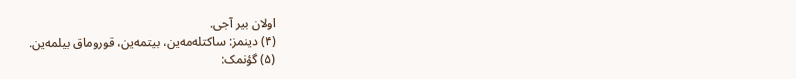اولان بیر آجی.
(۴) دینمز: ساکتله‌مه‌ین، بیتمه‌ین، قوروماق بیلمه‌ین.
(۵) گؤنمک: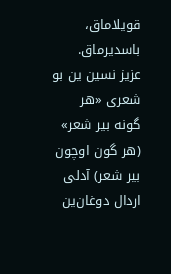قویلاماق، باسدیرماق.
عزیز نسین ین بو شعری «هر گونه بیر شعر» (هر گون اوچون بیر شعر) آدلی اردال دوغان‌ین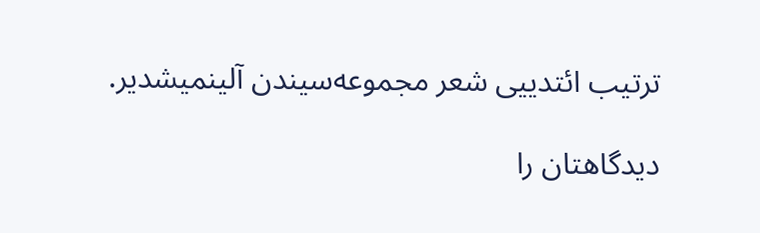ترتیب ائتدییی شعر مجموعه‌سیندن آلینمیشدیر.

دیدگاهتان را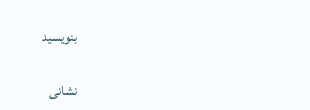بنویسید

نشانی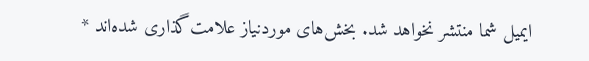ایمیل شما منتشر نخواهد شد. بخش‌های موردنیاز علامت‌گذاری شده‌اند *